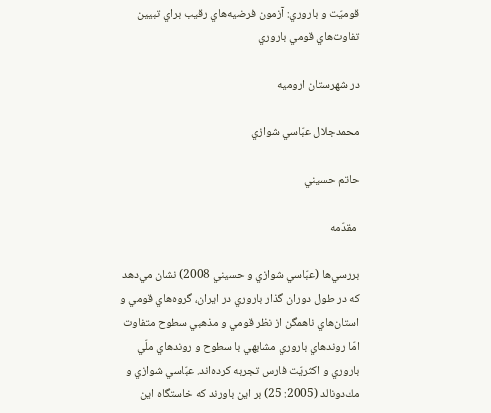قوميّت و باروري: آزمون فرضيه‌هاي رقيب براي تبیین تفاوت‌هاي قومي باروري

در شهرستان اروميه

محمد‌جلال عبّاسي شوازي

حاتم حسيني

 مقدّمه

بررسي‌ها (عبّاسي شوازي و حسيني 2008) نشان مي‌دهد كه در طول دوران گذار باروري در ايران، گروه‌هاي قومي و استان‌هاي ناهمگن از نظر قومي و مذهبي سطوح متفاوت امّا روندهاي باروري مشابهي با سطوح و روندهاي ملّي باروري و اكثريّت فارس تجربه كرده‌اند. عبّاسي شوازي و مك‌دونالد (2005: 25) بر اين باورند كه خاستگاه اين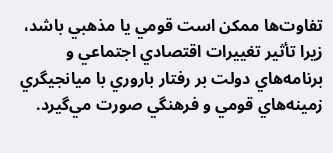تفاوت‌ها ممكن است قومي يا مذهبي باشد، زيرا تأثير تغييرات اقتصادي اجتماعي و برنامه‌هاي دولت بر رفتار باروري با ميانجيگري زمينه‌هاي قومي و فرهنگي صورت مي‌گيرد.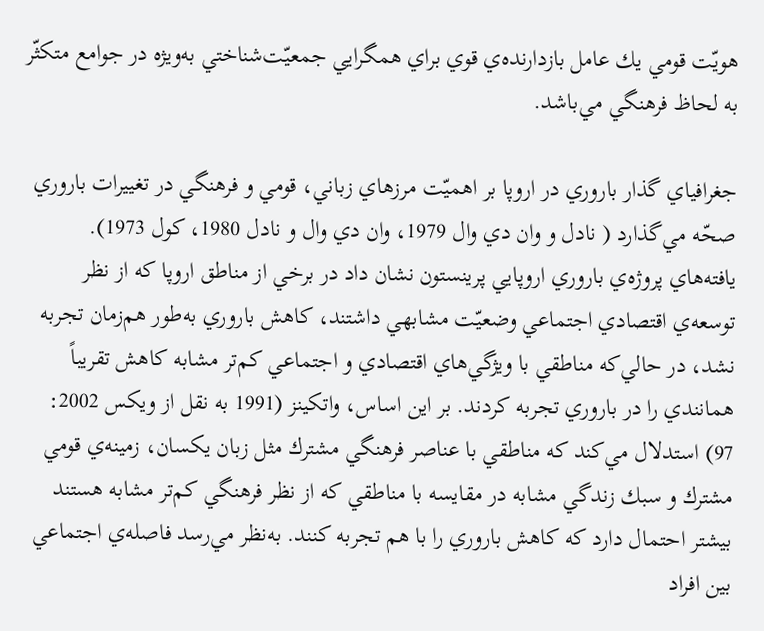هويّت قومي يك عامل بازدارنده‌ي قوي براي همگرايي جمعيّت‌شناختي به‌ويژه در جوامع متكثّر به لحاظ فرهنگي مي‌باشد.

جغرافياي گذار باروري در اروپا بر اهميّت مرزهاي زباني، قومي و فرهنگي در تغييرات باروري صحّه مي‌گذارد ( نادل و وان دي وال 1979، وان دي وال و نادل 1980، كول 1973). يافته‌هاي پروژه‌ي باروري اروپايي پرينستون نشان داد در برخي از مناطق اروپا كه از نظر توسعه‌ي اقتصادي اجتماعي وضعيّت مشابهي داشتند، كاهش باروري به‌طور هم‌زمان تجربه نشد، در حالي‌كه مناطقي با ويژگي‌هاي اقتصادي و اجتماعي كم‌تر مشابه كاهش تقريباً همانندي را در باروري تجربه كردند. بر اين اساس، واتكينز (1991 به نقل از ويكس 2002: 97) استدلال مي‌كند كه مناطقي با عناصر فرهنگي مشترك مثل زبان يكسان، زمينه‌ي قومي مشترك و سبك زندگي مشابه در مقايسه با مناطقي كه از نظر فرهنگي كم‌تر مشابه هستند بيشتر احتمال دارد كه كاهش باروري را با هم تجربه كنند. به‌نظر مي‌رسد فاصله‌ي اجتماعي بين افراد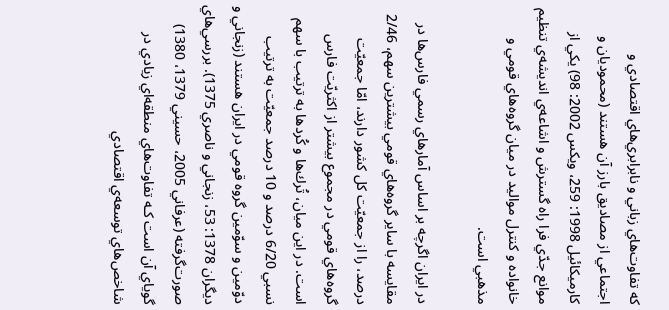كه تفاوت‌هاي زباني و نابرابري‌هاي اقتصادي و اجتماعي از مصاديق بارز آن هستند (محموديان و كارميكائيل 1998: 259، ويكس 2002: 98) يكي از موانع جدّي فرا راه گسترش و اشاعه‌ي انديشه‌ي تنظيم خانواده و كنترل مواليد در ميان گروه‌هاي قومي و مذهبي است.

در ايران اگرچه بر اساس آمارهاي رسمي فارس‌ها در مقايسه با ساير گروه‌هاي قومي بيشترين سهم، 2/46 درصد، را از جمعيّت كل كشور دارند، امّا جمعيّت گروه‌هاي قومي در مجموع بيشتر از اكثريّت فارس است. در اين ميان، تُرك‌ها و كُردها به ترتيب با سهم نسبي 6/20 درصد و 10 درصد جمعيّت به ترتيب دوّمين و سوّمين گروه قومي در ايران هستند (زنجاني و ديگران 1378: 53، زنجاني و ناصري 1375). بررسي‌هاي صورت‌گرفته (عرفاني 2005، حسيني 1379، 1380) گوياي آن است كـه تفاوت‌هاي منطقه‌اي زيادي در شاخص‌هاي توسعه‌ي اقتصادي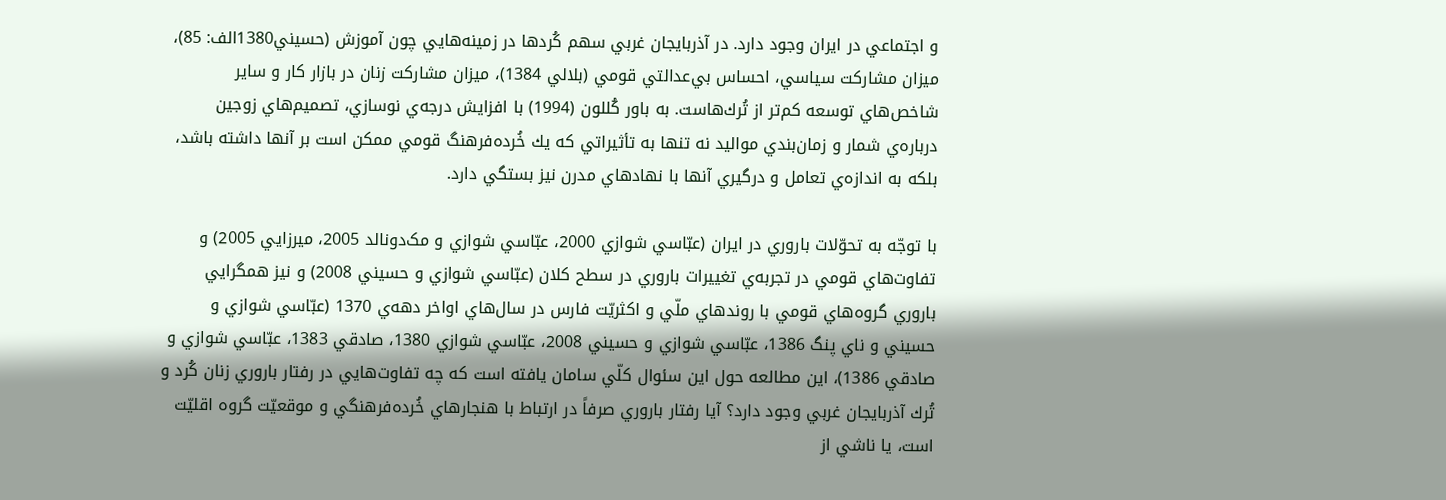و اجتماعي در ايران وجود دارد. در آذربايجان غربي سهم كُردها در زمينه‌هايي چون آموزش (حسيني1380الف: 85)، ميزان مشاركت سياسي، احساس بي‌عدالتي قومي (بلالي 1384)، ميزان مشاركت زنان در بازار كار و ساير شاخص‌هاي توسعه كم‌تر از تُرك‌هاست. به باور كُللون (1994) با افزايش درجه‌ي نوسازي، تصميم‌هاي زوجين درباره‌ي شمار و زمان‌بندي مواليد نه تنها به تأثيراتي كه يك خُرده‌فرهنگ قومي ممكن است بر آنها داشته باشد، بلكه به اندازه‌ي تعامل و درگيري آنها با نهادهاي مدرن نيز بستگي دارد.

با توجّه به تحوّلات باروري در ايران (عبّاسي شوازي 2000، عبّاسي شوازي و مک‌دونالد 2005، ميرزايي 2005) و تفاوت‌هاي قومي در تجربه‌ي تغييرات باروري در سطح كلان (عبّاسي شوازي و حسيني 2008) و نيز همگرايي باروري گروه‌هاي قومي با روندهاي ملّي و اكثريّت فارس در سال‌هاي اواخر دهه‌ي 1370 (عبّاسي شوازي و حسيني و ناي پنگ 1386، عبّاسي شوازي و حسيني 2008، عبّاسي شوازي 1380، صادقي 1383، عبّاسي شوازي و صادقي 1386)، اين مطالعه حول اين سئوال كلّي سامان يافته است كه چه تفاوت‌هايي در رفتار باروري زنان كُرد و تُرك آذربايجان غربي وجود دارد؟ آيا رفتار باروري صرفاً در ارتباط با هنجارهاي خُرده‌فرهنگي و موقعيّت گروه اقليّت است، يا ناشي از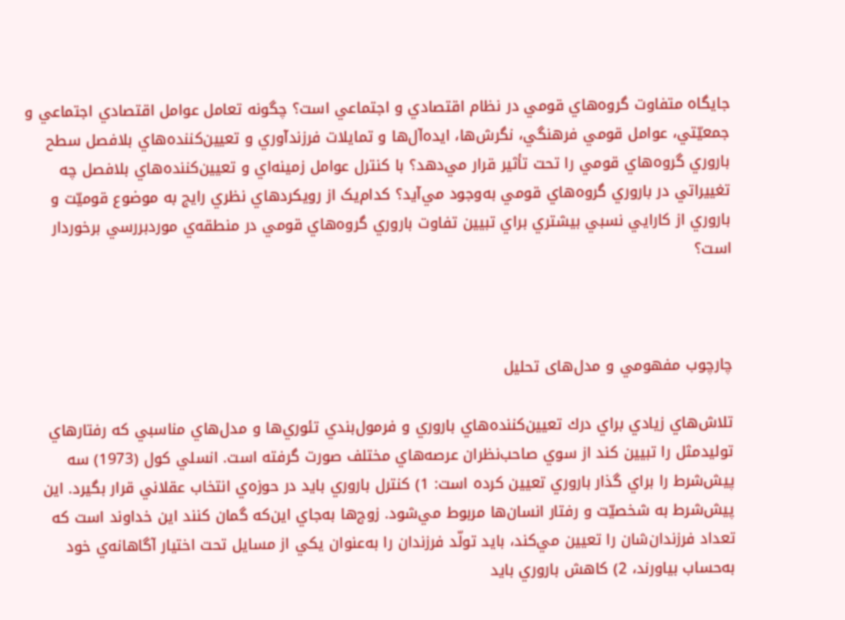جايگاه متفاوت گروه‌هاي قومي در نظام اقتصادي و اجتماعي است؟ چگونه تعامل عوامل اقتصادي اجتماعي و جمعيّتي، عوامل قومي فرهنگي، نگرش‌ها، ايده‌آل‌ها و تمايلات فرزندآوري و تعيين‌کننده‌هاي بلافصل سطح باروري گروه‌هاي قومي را تحت تأثير قرار مي‌دهد؟ با كنترل عوامل زمينه‌اي و تعيين‌کننده‌هاي بلافصل چه تغييراتي در باروري گروه‌هاي قومي به‌وجود مي‌آيد؟ کدام‌يک از رويکردهاي نظري رايج به موضوع قوميّت و باروري از کارايي نسبي بيشتري براي تبيين تفاوت باروري گروه‌هاي قومي در منطقه‌ي موردبررسي برخوردار است؟



چارچوب مفهومي و مدل‌های تحليل

تلاش‌هاي زيادي براي درك تعيين‌كننده‌هاي باروري و فرمول‌بندي تئوري‌ها و مدل‌هاي مناسبي كه رفتارهاي توليدمثل را تبيين كند از سوي صاحب‌نظران عرصه‌هاي مختلف صورت گرفته است. انسلي كول (1973) سه پيش‌شرط را براي گذار باروري تعيين كرده است: 1) كنترل باروري بايد در حوزه‌ي انتخاب عقلاني قرار بگيرد. اين پيش‌شرط به شخصيّت و رفتار انسان‌ها مربوط مي‌شود. زوج‌ها به‌جاي اين‌كه گمان كنند اين خداوند است كه تعداد فرزندان‌شان را تعيين مي‌كند، بايد تولّد فرزندان را به‌عنوان يكي از مسايل تحت اختيار آگاهانه‌ي خود به‌حساب بياورند، 2) كاهش باروري بايد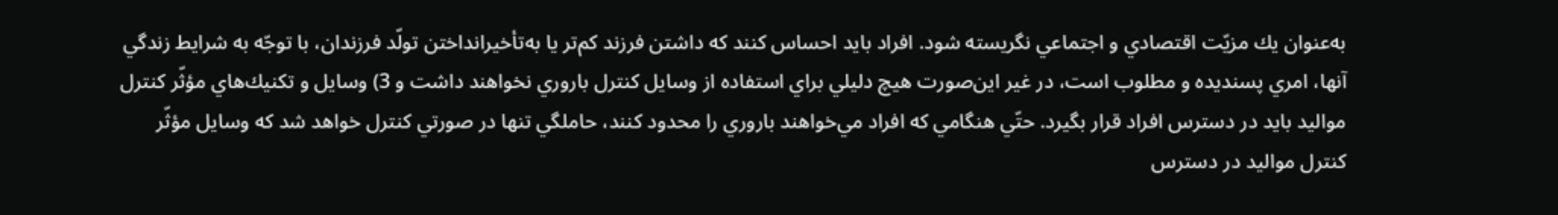به‌عنوان يك مزيّت اقتصادي و اجتماعي نگريسته شود. افراد بايد احساس كنند كه داشتن فرزند كم‌تر يا به‌تأخيرانداختن تولّد فرزندان، با توجّه به شرايط زندگي آنها، امري پسنديده و مطلوب است، در غير اين‌صورت هيچ دليلي براي استفاده از وسايل كنترل باروري نخواهند داشت و 3) وسايل و تكنيك‌هاي مؤثّر كنترل مواليد بايد در دسترس افراد قرار بگيرد. حتّي هنگامي كه افراد مي‌خواهند باروري را محدود كنند، حاملگي تنها در صورتي كنترل خواهد شد كه وسايل مؤثّر كنترل مواليد در دسترس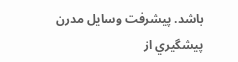باشد. پيشرفت وسايل مدرن پيشگيري از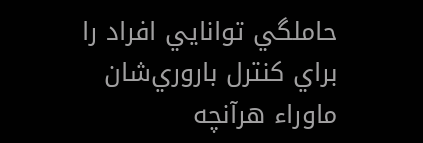حاملگي توانايي افراد را براي كنترل باروري‌شان ماوراء هرآنچه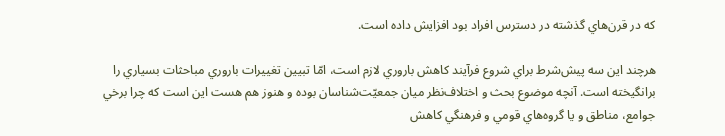كه در قرن‌هاي گذشته در دسترس افراد بود افزايش داده است.

هرچند اين سه پيش‌شرط براي شروع فرآيند كاهش باروري لازم است، امّا تبيين تغييرات باروري مباحثات بسياري را برانگيخته است. آنچه موضوع بحث و اختلاف‌نظر ميان جمعيّت‌شناسان بوده و هنوز هم هست اين است كه چرا برخي جوامع، مناطق و يا گروه‌هاي قومي و فرهنگي كاهش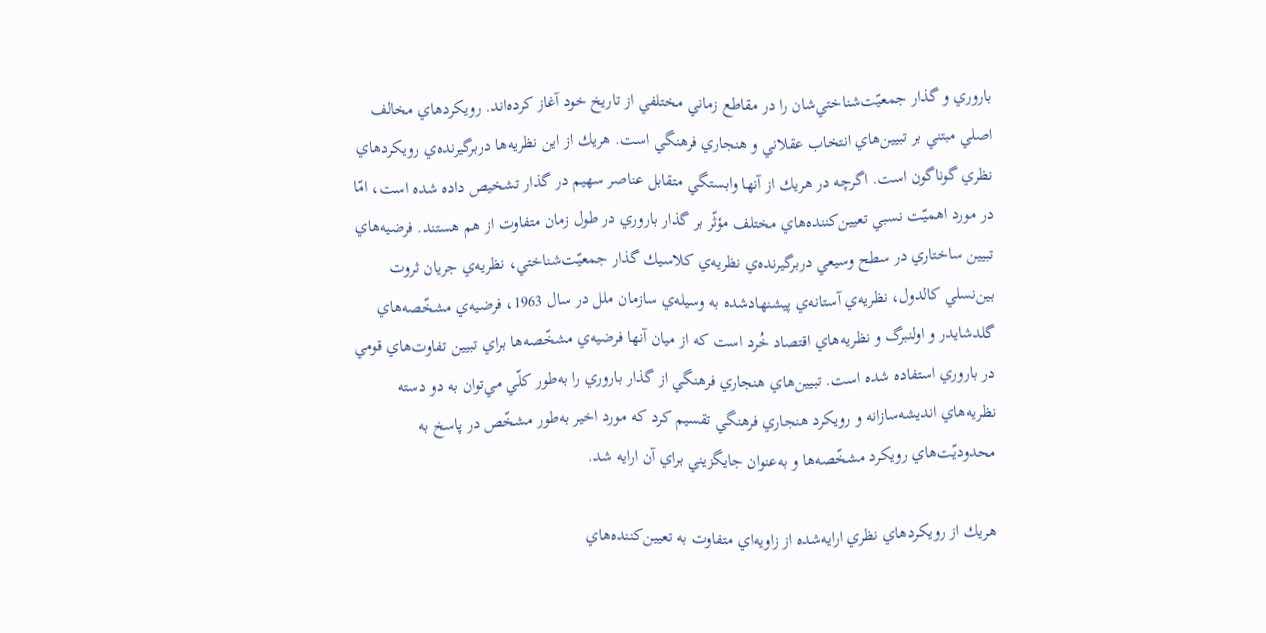باروري و گذار جمعيّت‌شناختي‌شان را در مقاطع زماني مختلفي از تاريخ خود آغاز كرده‌اند. رويكردهاي مخالف اصلي مبتني بر تبيين‌هاي انتخاب عقلاني و هنجاري فرهنگي است. هريك از اين نظريه‌ها دربرگيرنده‌ي رويكردهاي نظري گوناگون است. اگرچه در هريك از آنها وابستگي متقابل عناصر سهيم در گذار تشخيص داده شده است، امّا در مورد اهميّت نسبي تعيين‌كننده‌هاي مختلف مؤثّر بر گذار باروري در طول زمان متفاوت از هم هستند. فرضيه‌‌هاي تبيين ساختاري در سطح وسيعي دربرگيرنده‌ي نظريه‌ي كلاسيك گذار جمعيّت‌شناختي، نظريه‌ي جريان ثروت بين‌نسلي كالدول، نظريه‌ي آستانه‌ي پيشنهاد‌شده به وسيله‌ي سازمان ملل در سال 1963، فرضيه‌ي مشخّصه‌هاي گلدشايدر و اولنبرگ و نظريه‌هاي اقتصاد خُرد است که از ميان آنها فرضيه‌ي مشخّصه‌ها براي تبيين تفاوت‌هاي قومي در باروري استفاده شده است. تبيين‌هاي هنجاري فرهنگي از گذار باروري را به‌طور كلّي مي‌توان به دو دسته‌ نظريه‌هاي انديشه‌سازانه و رويکرد هنجاري فرهنگي تقسيم كرد که مورد اخير به‌طور مشخّص در پاسخ به محدوديّت‌هاي رويکرد مشخّصه‌ها و به‌عنوان جايگزيني براي آن ارايه شد.

هريك از رويكردهاي نظري ارايه‌شده از زاويه‌اي متفاوت به تعيين‌كننده‌هاي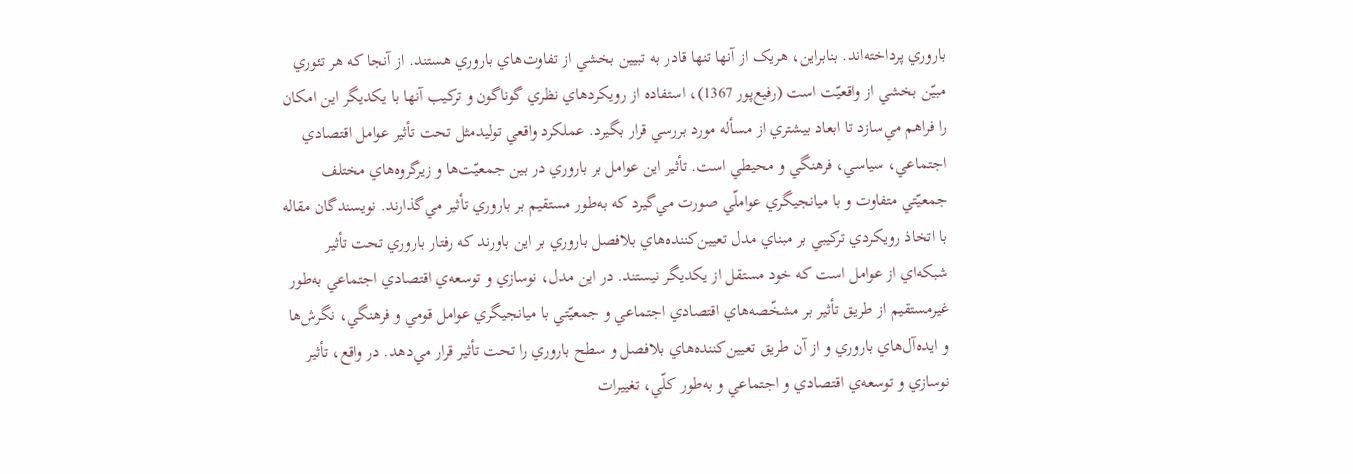باروري پرداخته‌اند. بنابراين، هريک از آنها تنها قادر به تبيين بخشي از تفاوت‌‌هاي باروري هستند. از آنجا كه هر تئوري مبيّن بخشي از واقعيّت است (رفيع‌پور 1367)، استفاده از رويكردهاي نظري گوناگون و تركيب آنها با يكديگر اين امكان را فراهم مي‌سازد تا ابعاد بيشتري از مسأله مورد بررسي قرار بگيرد. عملكرد واقعي توليدمثل تحت تأثير عوامل اقتصادي اجتماعي، سياسي، فرهنگي و محيطي است. تأثير اين عوامل بر باروري در بين جمعيّت‌ها و زيرگروه‌هاي مختلف جمعيّتي متفاوت و با ميانجيگري عواملّي صورت مي‌گيرد كه به‌طور مستقيم بر باروري تأثير مي‌گذارند. نويسندگان مقاله با اتخاذ رويكردي تركيبي بر مبناي مدل تعيين‌كننده‌هاي بلافصل باروري بر اين باورند كه رفتار باروري تحت تأثير شبكه‌اي از عوامل است كه خود مستقل از يکديگر نيستند. در اين مدل، نوسازي و توسعه‌ي اقتصادي اجتماعي به‌طور غيرمستقيم از طريق تأثير بر مشخّصه‌هاي اقتصادي اجتماعي و جمعيّتي با ميانجيگري عوامل قومي و فرهنگي، نگرش‌ها و ايده‌آل‌هاي باروري و از آن طريق تعيين‌كننده‌هاي بلافصل و سطح باروري را تحت تأثير قرار مي‌دهد. در واقع، تأثير نوسازي و توسعه‌ي اقتصادي و‌ اجتماعي و به‌طور كلّي، تغييرات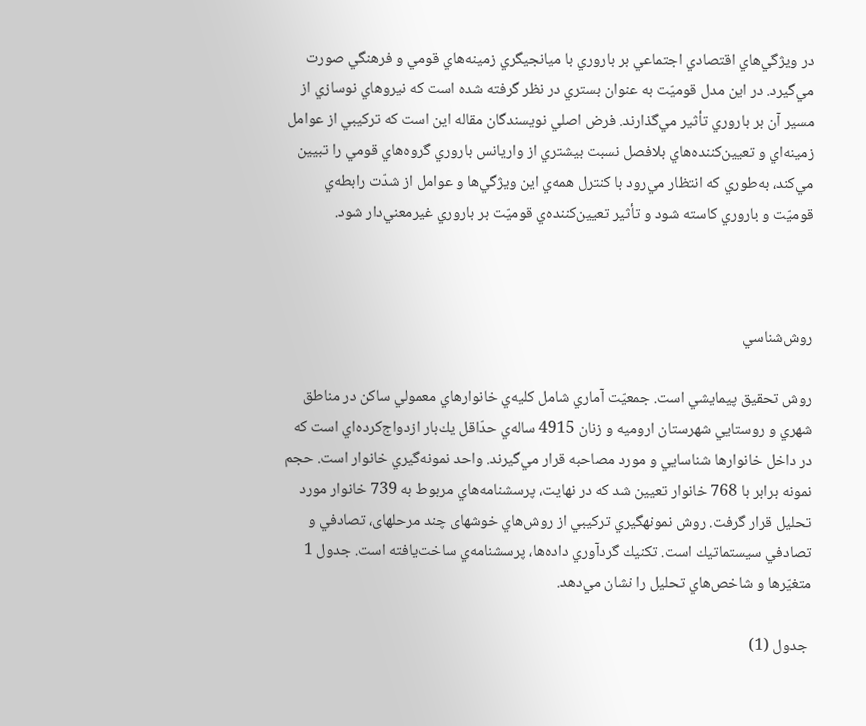در ويژگي‌هاي اقتصادي اجتماعي بر باروري با ميانجيگري زمينه‌هاي قومي و فرهنگي صورت مي‌گيرد. در اين مدل قوميّت به عنوان بستري در نظر گرفته شده است كه نيروهاي نوسازي از مسير آن بر باروري تأثير مي‌گذارند. فرض اصلي نويسندگان مقاله اين است که ترکيبي از عوامل زمينه‌اي و تعيين‌کننده‌هاي بلافصل نسبت بيشتري از واريانس باروري گروه‌هاي قومي را تبيين مي‌کند، به‌طوري که انتظار مي‌رود با کنترل همه‌ي اين ويژگي‌ها و عوامل از شدّت رابطه‌ي قوميّت و باروري کاسته شود و تأثير تعيين‌کننده‌ي قوميّت بر باروري غيرمعني‌دار شود.



روش‌شناسي

روش تحقيق پيمايشي است. جمعيّت آماري شامل كليه‌ي خانوارهاي معمولي ساكن در مناطق شهري و روستايي شهرستان‌ اروميه و زنان 4915 ساله‌ي حدّاقل يك‌بار ازدواج‌كرده‌اي است كه در داخل خانوارها شناسايي و مورد مصاحبه قرار مي‌گيرند. واحد نمونه‌گيري خانوار است. حجم نمونه برابر با 768 خانوار تعيين شد که در نهايت، پرسشنامه‌هاي مربوط به 739 خانوار مورد تحليل قرار گرفت. روش نمونهگيري تركيبي از روش‌هاي خوشهای چند مرحلهای، تصادفي و تصادفي سيستماتيك است. تكنيك گردآوري داده‌ها، پرسشنامه‌ي ساخت‌يافته است. جدول 1 متغيّرها و شاخص‌هاي تحليل را نشان مي‌دهد.

 جدول (1)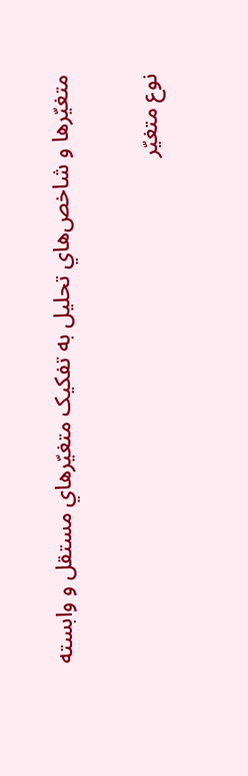متغيّرها و شاخص‌هاي تحليل به تفکيک متغيّرهاي مستقل و وابسته

نوع متغيّر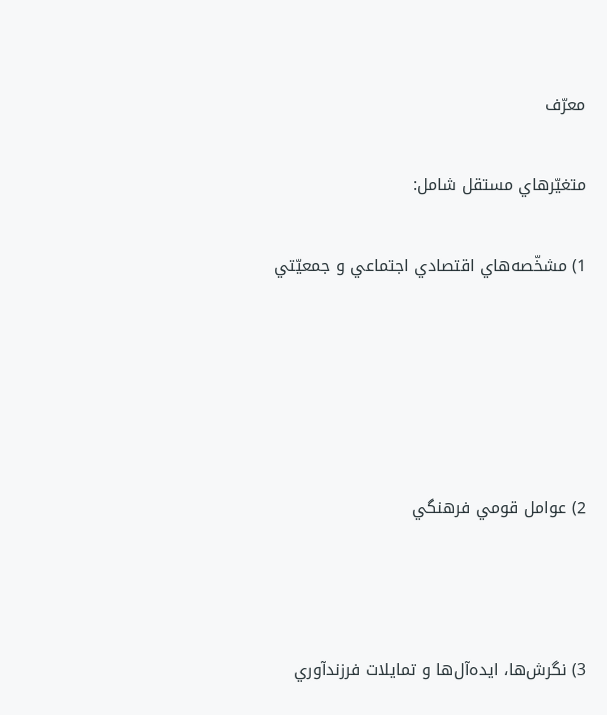معرّف

متغيّرهاي مستقل شامل:

1) مشخّصه‌هاي اقتصادي اجتماعي و جمعيّتي





2) عوامل قومي فرهنگي



3) نگرش‌ها، ايده‌آل‌ها و تمايلات فرزندآوري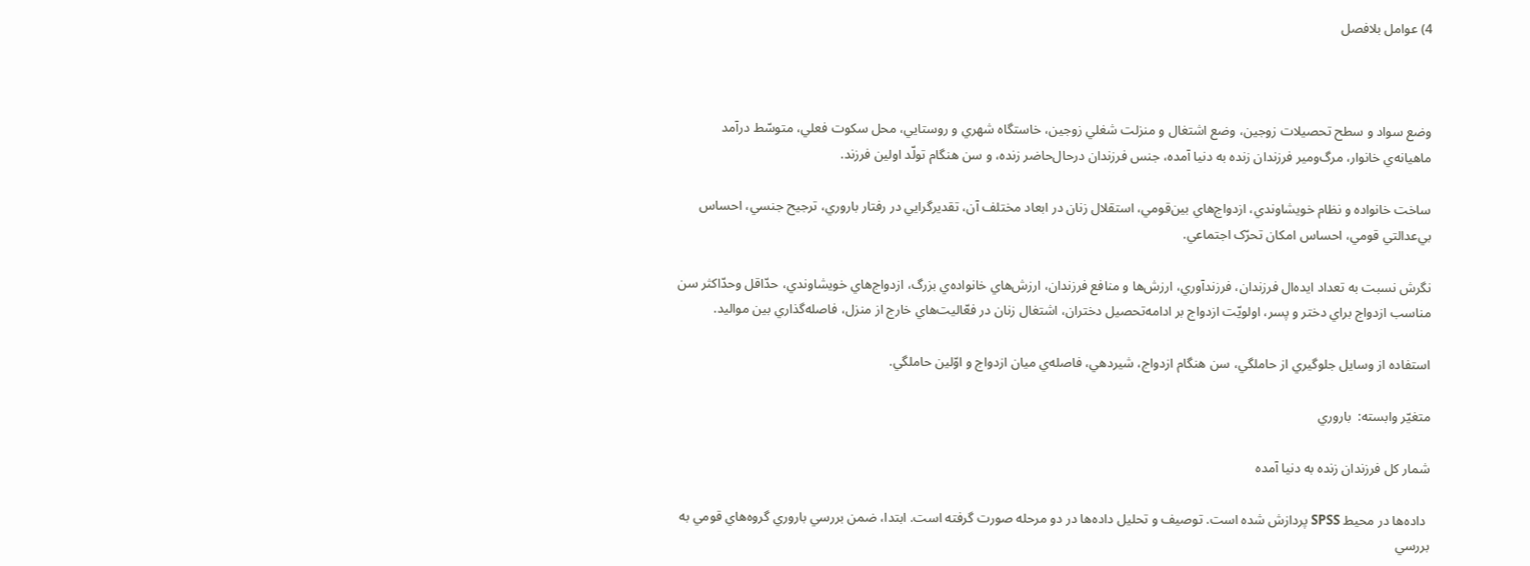4) عوامل بلافصل



وضع سواد و سطح تحصيلات زوجين، وضع اشتغال و منزلت شغلي زوجين، خاستگاه شهري و روستايي، محل سکوت فعلي، متوسّط درآمد ماهيانه‌ي خانوار، مرگ‌ومير فرزندان زنده به دنيا آمده، جنس فرزندان درحال‌حاضر زنده، و سن هنگام تولّد اولين فرزند.

ساخت خانواده و نظام خويشاوندي، ازدواج‌هاي بين‌قومي، استقلال زنان در ابعاد مختلف آن، تقديرگرايي در رفتار باروري، ترجيح جنسي، احساس بي‌عدالتي قومي، احساس امکان تحرّک اجتماعي.

نگرش نسبت به تعداد ايده‌ال فرزندان، فرزندآوري، ارزش‌ها و منافع فرزندان، ارزش‌هاي خانواده‌ي بزرگ، ازدواج‌هاي خويشاوندي، حدّاقل وحدّاکثر سن مناسب ازدواج براي دختر و پسر، اولويّت ازدواج بر ادامه‌تحصيل دختران، اشتغال زنان در فعّاليت‌هاي خارج از منزل، فاصله‌گذاري بين مواليد.

استفاده از وسايل جلوگيري از حاملگي، سن هنگام ازدواج، شيردهي، فاصله‌ي ميان ازدواج و اوّلين حاملگي.

متغيّر وابسته:  باروري

شمار کل فرزندان زنده به دنيا آمده

 داده‌ها در محيط SPSS پردازش شده است. توصيف و تحليل داده‌ها در دو مرحله صورت گرفته است. ابتدا، ضمن بررسي باروري گروه‌هاي قومي به بررسي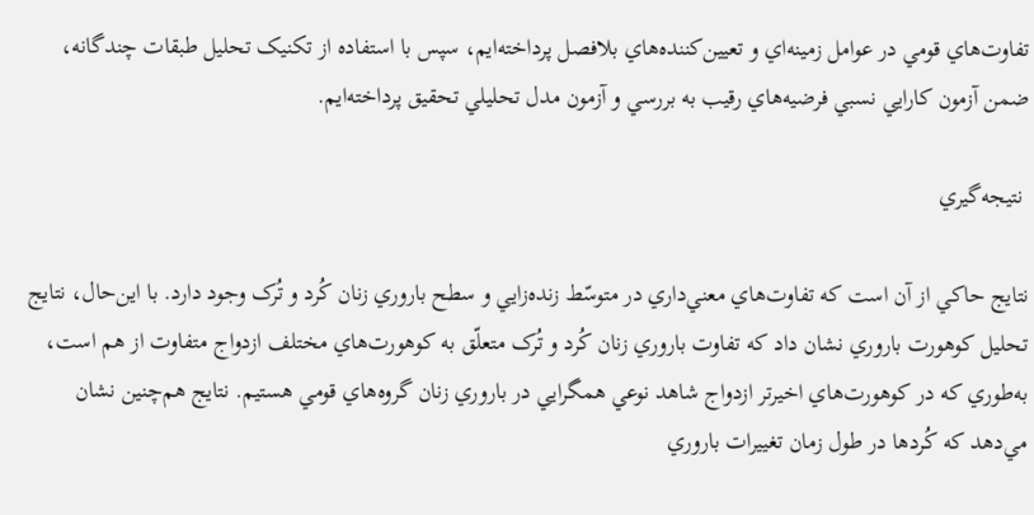تفاوت‌‌هاي قومي در عوامل زمينه‌اي و تعيين‌کننده‌هاي بلافصل پرداخته‌ايم، سپس با استفاده از تکنيک تحليل طبقات چندگانه، ضمن آزمون کارايي نسبي فرضيه‌هاي رقيب به بررسي و آزمون مدل تحليلي تحقيق پرداخته‌ايم.

 نتيجه‌گيري

نتايج حاکي از آن است که تفاوت‌هاي معني‌داري در متوسّط زنده‌زايي و سطح باروري زنان کُرد و تُرک وجود دارد. با اين‌حال، نتايج تحليل کوهورت باروري نشان داد که تفاوت‌ باروري زنان کُرد و تُرک متعلّق به کوهورت‌هاي مختلف ازدواج متفاوت از هم است، به‌طوري که در کوهورت‌هاي اخيرتر ازدواج شاهد نوعي همگرايي در باروري زنان گروه‌هاي قومي هستيم. نتايج هم‌چنين نشان مي‌دهد که کُردها در طول زمان تغييرات باروري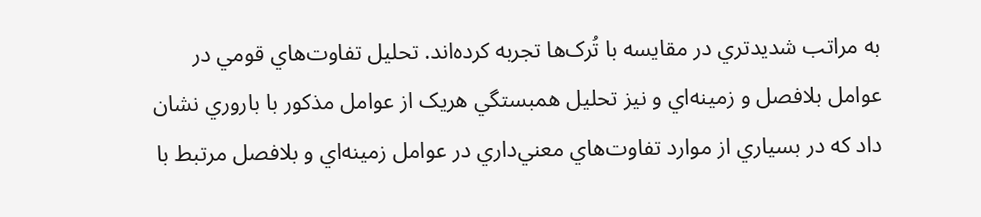به مراتب شديدتري در مقايسه با تُرک‌ها تجربه کرده‌اند. تحليل تفاوت‌هاي قومي در عوامل بلافصل و زمينه‌اي و نيز تحليل همبستگي هريک از عوامل مذکور با باروري نشان داد که در بسياري از موارد تفاوت‌هاي معني‌داري در عوامل زمينه‌اي و بلافصل مرتبط با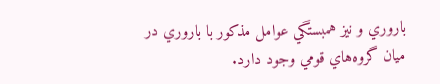باروري و نيز همبستگي عوامل مذکور با باروري در ميان گروه‌هاي قومي وجود دارد.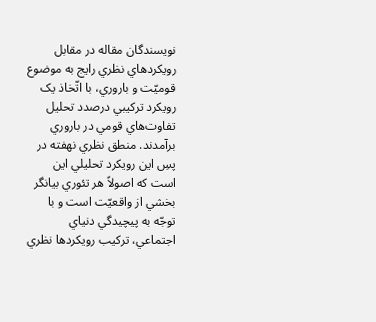نويسندگان مقاله در مقابل رويکردهاي نظري رايج به موضوع قوميّت و باروري، با اتّخاذ يک رويکرد ترکيبي درصدد تحليل تفاوت‌هاي قومي در باروري برآمدند. منطق نظري نهفته در پسِ اين رويکرد تحليلي اين است که اصولاً هر تئوري بيانگر بخشي از واقعيّت است و با توجّه به پيچيدگي دنياي اجتماعي، ترکيب رويکردها نظري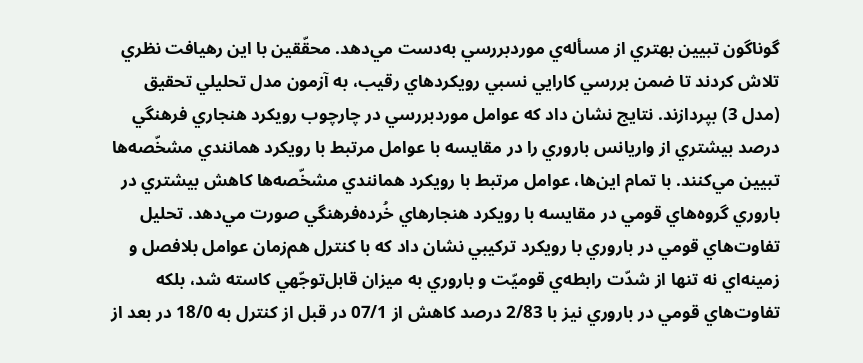گوناگون تبيين بهتري از مسأله‌ي موردبررسي به‌دست مي‌دهد. محقّقين با اين رهيافت نظري تلاش کردند تا ضمن بررسي کارايي نسبي رويکردهاي رقيب، به آزمون مدل تحليلي تحقيق (مدل 3) بپردازند. نتايج نشان داد که عوامل موردبررسي در چارچوب رويکرد هنجاري فرهنگي درصد بيشتري از واريانس باروري را در مقايسه با عوامل مرتبط با رويکرد همانندي مشخّصه‌ها تبيين مي‌کنند. با تمام اين‌ها، عوامل مرتبط با رويکرد همانندي مشخّصه‌ها کاهش بيشتري در باروري گروه‌هاي قومي در مقايسه با رويکرد هنجارهاي خُرده‌فرهنگي صورت مي‌دهد. تحليل تفاوت‌هاي قومي در باروري با رويکرد ترکيبي نشان داد که با کنترل هم‌زمان عوامل بلافصل و زمينه‌اي نه تنها از شدّت رابطه‌ي قوميّت و باروري به ميزان قابل‌توجّهي کاسته شد، بلکه تفاوت‌هاي قومي در باروري نيز با 2/83 درصد کاهش از 07/1 در قبل از کنترل به 18/0 در بعد از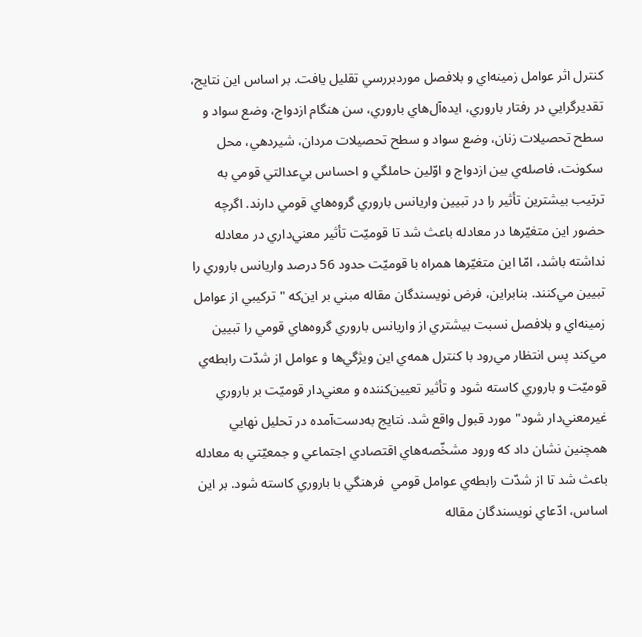کنترل اثر عوامل زمينه‌اي و بلافصل موردبررسي تقليل يافت. بر اساس اين نتايج، تقديرگرايي در رفتار باروري، ايده‌آل‌هاي باروري، سن هنگام ازدواج، وضع سواد و سطح تحصيلات زنان، وضع سواد و سطح تحصيلات مردان، شيردهي، محل سکونت، فاصله‌ي بين ازدواج و اوّلين حاملگي و احساس بي‌عدالتي قومي به ترتيب بيشترين تأثير را در تبيين واريانس باروري گروه‌هاي قومي دارند. اگرچه حضور اين متغيّرها در معادله باعث شد تا قوميّت تأثير معني‌داري در معادله نداشته باشد، امّا اين متغيّرها همراه با قوميّت حدود 56 درصد واريانس باروري را تبيين مي‌کنند. بنابراين، فرض نويسندگان مقاله مبني بر اين‌که "ترکيبي از عوامل زمينه‌اي و بلافصل نسبت بيشتري از واريانس باروري گروه‌هاي قومي را تبيين مي‌کند پس انتظار مي‌رود با کنترل همه‌ي اين ويژگي‌ها و عوامل از شدّت رابطه‌ي قوميّت و باروري کاسته شود و تأثير تعيين‌کننده و معني‌دار قوميّت بر باروري غيرمعني‌دار شود" مورد قبول واقع شد. نتايج به‌دست‌آمده در تحليل نهايي همچنين نشان داد که ورود مشخّصه‌هاي اقتصادي اجتماعي و جمعيّتي به معادله باعث شد تا از شدّت رابطه‌ي عوامل قومي  فرهنگي با باروري کاسته شود. بر اين اساس، ادّعاي نويسندگان مقاله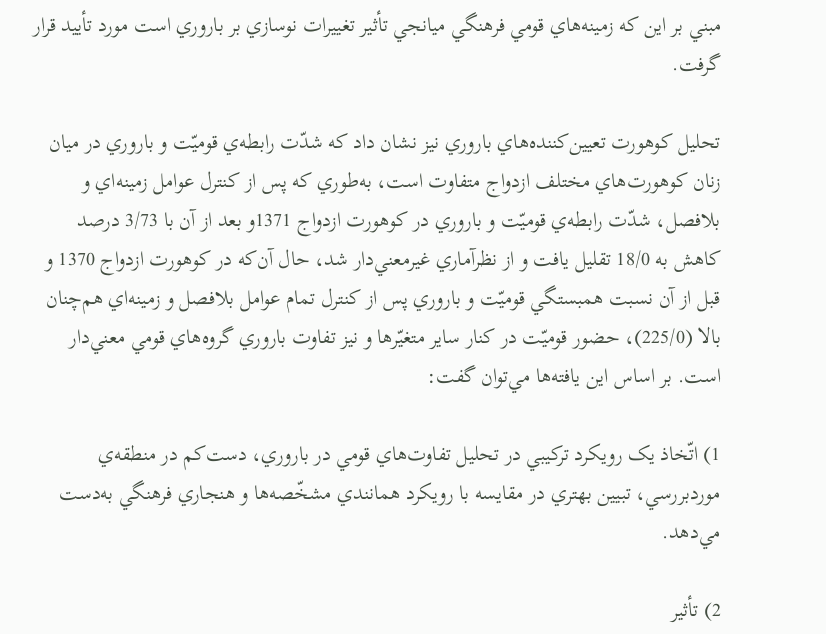مبني بر اين که زمينه‌هاي قومي فرهنگي ميانجي تأثير تغييرات نوسازي بر باروري است مورد تأييد قرار گرفت.

تحليل کوهورت تعيين‌کننده‌هاي باروري نيز نشان داد که شدّت رابطه‌ي قوميّت و باروري در ميان زنان کوهورت‌هاي مختلف ازدواج متفاوت است، به‌طوري که پس از کنترل عوامل زمينه‌اي و بلافصل، شدّت رابطه‌ي قوميّت و باروري در کوهورت ازدواج 1371و بعد از آن با 3/73 درصد کاهش به 18/0 تقليل يافت و از نظرآماري غيرمعني‌دار شد، حال آن‌که در کوهورت ازدواج 1370 و قبل از آن نسبت همبستگي قوميّت و باروري پس از کنترل تمام عوامل بلافصل و زمينه‌اي هم‌چنان بالا (225/0)، حضور قوميّت در کنار ساير متغيّرها و نيز تفاوت‌ باروري گروه‌هاي قومي معني‌دار است. بر اساس اين يافته‌ها مي‌توان گفت:

1) اتّخاذ يک رويکرد ترکيبي در تحليل تفاوت‌هاي قومي در باروري، دست‌کم در منطقه‌ي موردبررسي، تبيين بهتري در مقايسه با رويکرد همانندي مشخّصه‌ها و هنجاري فرهنگي به‌دست مي‌دهد.

2) تأثير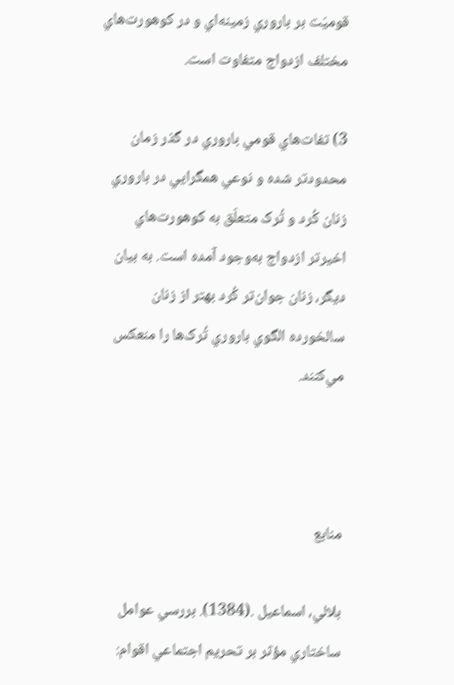قوميّت بر باروري زمينه‌اي و در کوهورت‌هاي مختلف ازدواج متفاوت است.

3) تفات‌هاي قومي باروري در گذر زمان محدود‌تر شده و نوعي همگرايي در باروري زنان کُرد و تُرک متعلّق به کوهورت‌هاي اخيرتر ازدواج به‌وجود آمده است. به بيان ديگر، زنان جوان‌تر کُرد بهتر از زنان سالخورده الگوي باروري تُرک‌ها را منعکس مي‌کنند.



منابع

بلالي، اسماعيل .(1384). بررسي عوامل ساختاري مؤثر بر تحريم اجتماعي اقوام: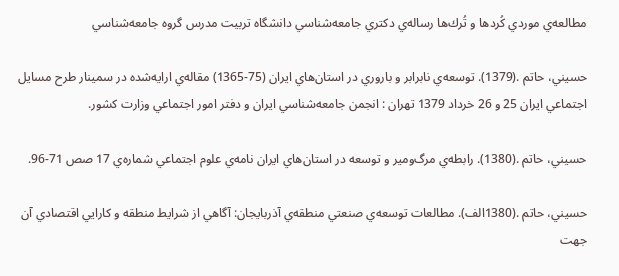مطالعه‌ي موردي كُردها و تُرك‌ها رساله‌ي دكتري جامعه‌شناسي دانشگاه تربيت مدرس گروه جامعه‌شناسي

حسيني، حاتم .(1379). توسعه‌ي نابرابر و باروري در استان‌هاي ايران (75-1365) مقاله‌ي ارايه‌شده در سمينار طرح مسايل اجتماعي ايران 25 و 26 خرداد 1379 تهران : انجمن جامعه‌شناسي ايران و دفتر امور اجتماعي وزارت كشور.

حسيني، حاتم .(1380). رابطه‌ي مرگ‌ومير و توسعه در استان‌هاي ايران نامه‌ي علوم اجتماعي شماره‌ي 17 صص 71-96.

حسيني، حاتم .(1380الف). مطالعات توسعه‌ي صنعتي منطقه‌ي آذربايجان: آگاهي از شرايط منطقه و كارايي اقتصادي آن جهت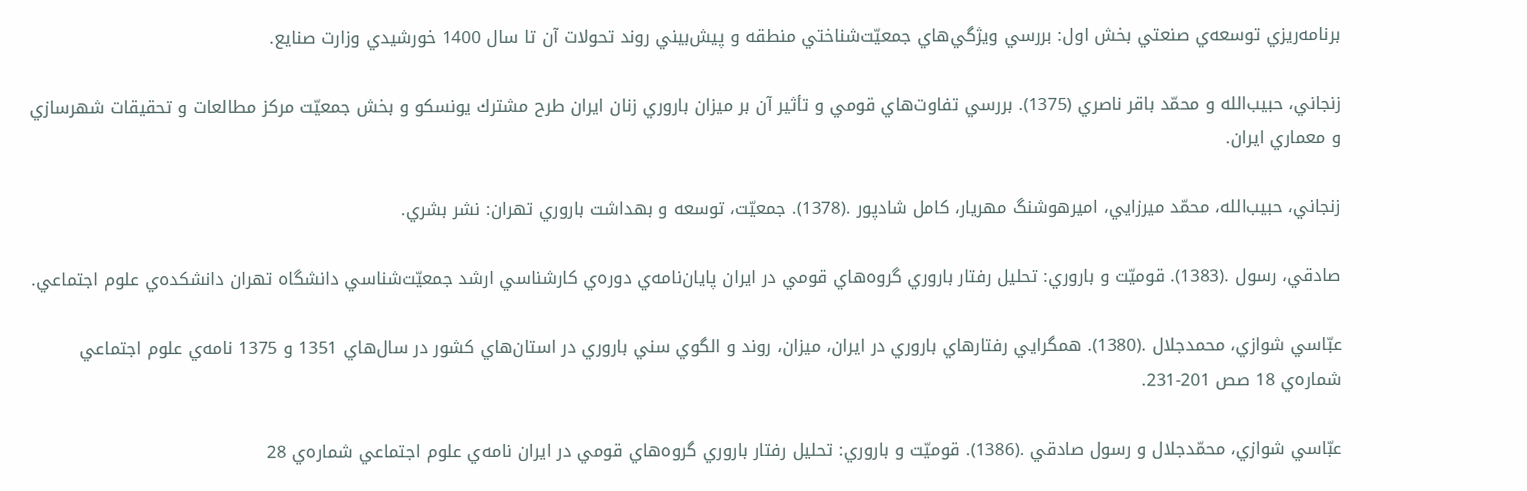برنامه‌ريزي توسعه‌ي صنعتي بخش اول: بررسي ويژگي‌هاي جمعيّت‌شناختي منطقه و پيش‌بيني روند تحولات آن تا سال 1400 خورشيدي وزارت صنايع.

زنجاني، حبيب‌الله و محمّد باقر ناصري (1375). بررسي تفاوت‌هاي قومي و تأثير آن بر ميزان باروري زنان ايران طرح مشترك يونسكو و بخش جمعيّت مركز مطالعات و تحقيقات شهرسازي و معماري ايران.

زنجاني، حبيب‌الله، محمّد ميرزايي، اميرهوشنگ مهريار، كامل شادپور .(1378). جمعيّت، توسعه و بهداشت باروري تهران: نشر بشري.

صادقي، رسول .(1383). قوميّت و باروري: تحليل رفتار باروري گروه‌هاي قومي در ايران پايان‌نامه‌ي دوره‌ي كارشناسي ارشد جمعيّت‌شناسي دانشگاه تهران دانشكده‌ي علوم اجتماعي.

عبّاسي شوازي، محمدجلال .(1380). همگرايي رفتارهاي باروري در ايران، ميزان، روند و الگوي سني باروري در استان‌هاي كشور در سال‌هاي 1351 و 1375 نامه‌ي علوم اجتماعي شماره‌ي 18 صص 201-231.

عبّاسي شوازي، محمّدجلال و رسول صادقي .(1386). قوميّت و باروري: تحليل رفتار باروري گروه‌هاي قومي در ايران نامه‌ي علوم اجتماعي شماره‌ي 28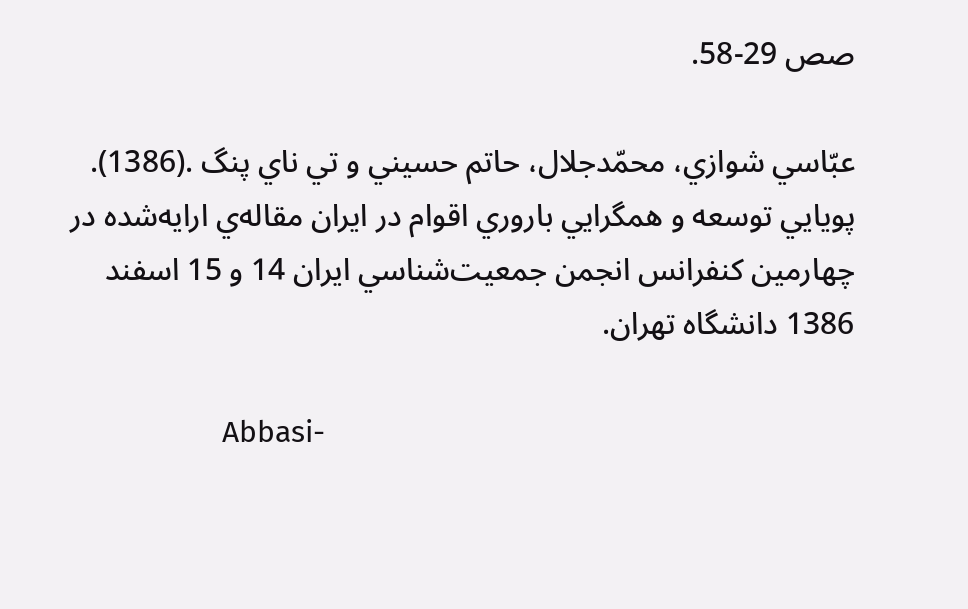صص 29-58.

عبّاسي شوازي، محمّدجلال، حاتم حسيني و تي ناي پنگ .(1386). پويايي توسعه و همگرايي باروري اقوام در ايران مقاله‌ي ارايه‌شده در چهارمين کنفرانس انجمن جمعيت‌شناسي ايران 14 و 15 اسفند 1386 دانشگاه تهران.

                   Abbasi-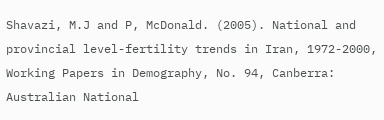Shavazi, M.J and P, McDonald. (2005). National and provincial level-fertility trends in Iran, 1972-2000, Working Papers in Demography, No. 94, Canberra: Australian National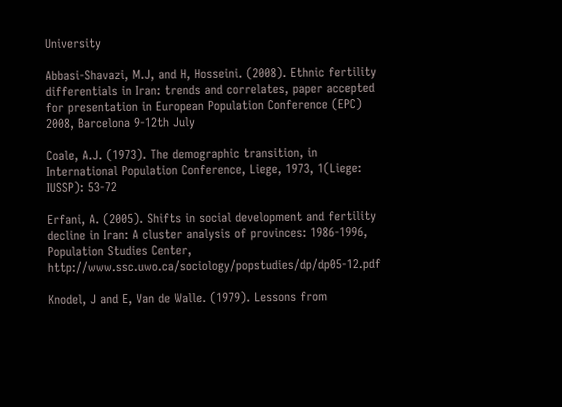University

Abbasi-Shavazi, M.J, and H, Hosseini. (2008). Ethnic fertility differentials in Iran: trends and correlates, paper accepted for presentation in European Population Conference (EPC) 2008, Barcelona 9-12th July

Coale, A.J. (1973). The demographic transition, in International Population Conference, Liege, 1973, 1(Liege: IUSSP): 53-72

Erfani, A. (2005). Shifts in social development and fertility decline in Iran: A cluster analysis of provinces: 1986-1996, Population Studies Center, http://www.ssc.uwo.ca/sociology/popstudies/dp/dp05-12.pdf

Knodel, J and E, Van de Walle. (1979). Lessons from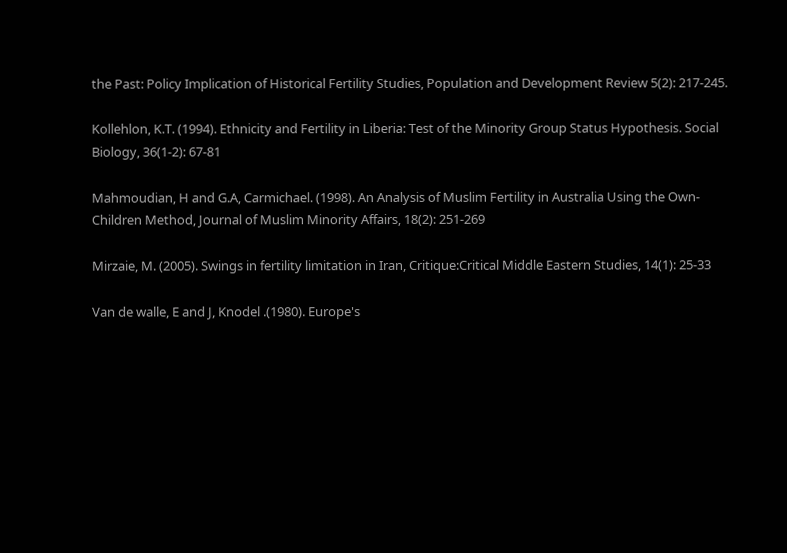the Past: Policy Implication of Historical Fertility Studies, Population and Development Review 5(2): 217-245.

Kollehlon, K.T. (1994). Ethnicity and Fertility in Liberia: Test of the Minority Group Status Hypothesis. Social Biology, 36(1-2): 67-81

Mahmoudian, H and G.A, Carmichael. (1998). An Analysis of Muslim Fertility in Australia Using the Own-Children Method, Journal of Muslim Minority Affairs, 18(2): 251-269

Mirzaie, M. (2005). Swings in fertility limitation in Iran, Critique:Critical Middle Eastern Studies, 14(1): 25-33

Van de walle, E and J, Knodel .(1980). Europe's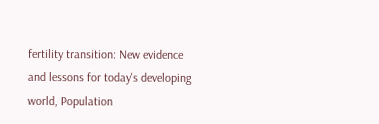fertility transition: New evidence and lessons for today's developing world, Population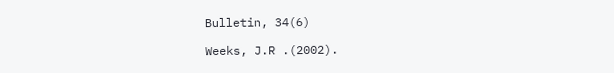Bulletin, 34(6)

Weeks, J.R .(2002).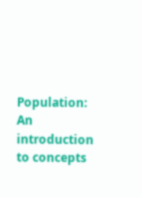Population: An introduction to concepts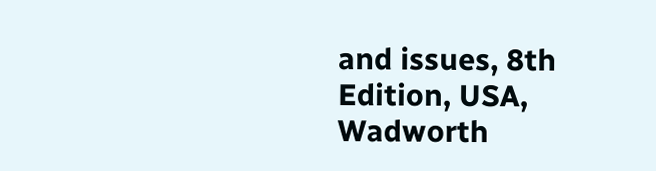and issues, 8th Edition, USA, Wadworth